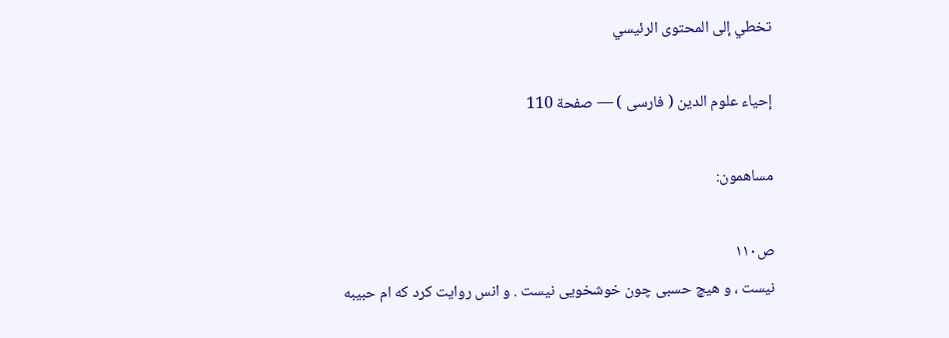تخطي إلى المحتوى الرئيسي

إحياء علوم الدين ( فارسى ) — صفحة 110

مساهمون:

ص١١٠
نيست ، و هيچ حسبى چون خوشخويى نيست . و انس روايت كرد كه ام حبيبه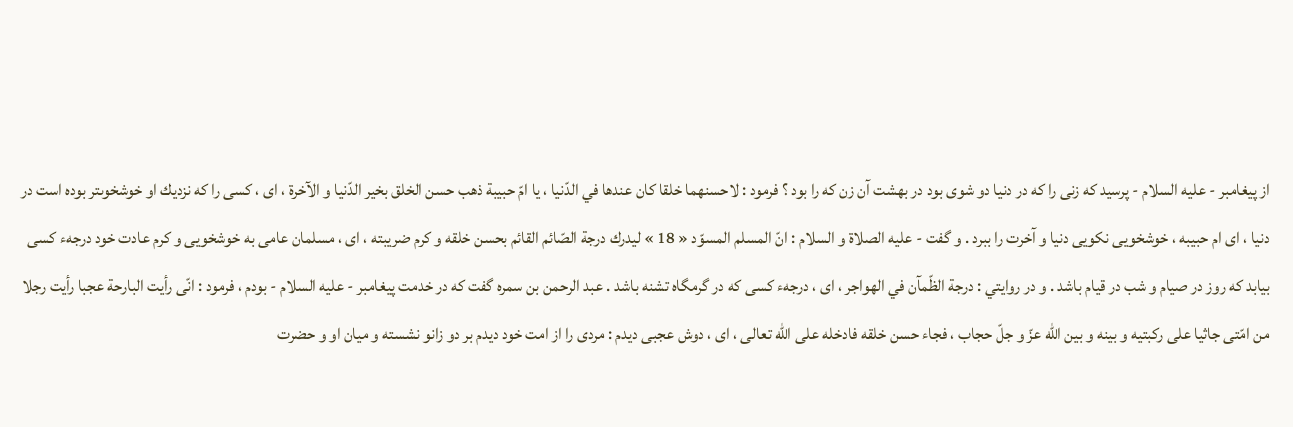از پيغامبر - عليه السلام - پرسيد كه زنى را كه در دنيا دو شوى بود در بهشت آن زن كه را بود ؟ فرمود : لاحسنهما خلقا كان عندها في الدّنيا ، يا امّ حبيبة ذهب حسن الخلق بخير الدّنيا و الآخرة ، اى ، كسى را كه نزديك او خوشخوىتر بوده است در دنيا ، اى ام حبيبه ، خوشخويى نكويى دنيا و آخرت را ببرد . و گفت - عليه الصلاة و السلام : انّ المسلم المسوّد « 18 » ليدرك درجة الصّائم القائم بحسن خلقه و كرم ضريبته ، اى ، مسلمان عامى به خوشخويى و كرم عادت خود درجهء كسى بيابد كه روز در صيام و شب در قيام باشد . و در روايتي : درجة الظّمآن في الهواجر ، اى ، درجهء كسى كه در گرمگاه تشنه باشد . عبد الرحمن بن سمره گفت كه در خدمت پيغامبر - عليه السلام - بودم ، فرمود : انّى رأيت البارحة عجبا رأيت رجلا من امّتى جاثيا على ركبتيه و بينه و بين اللّه عزّ و جلّ حجاب ، فجاء حسن خلقه فادخله على اللّه تعالى ، اى ، دوش عجبى ديدم : مردى را از امت خود ديدم بر دو زانو نشسته و ميان او و حضرت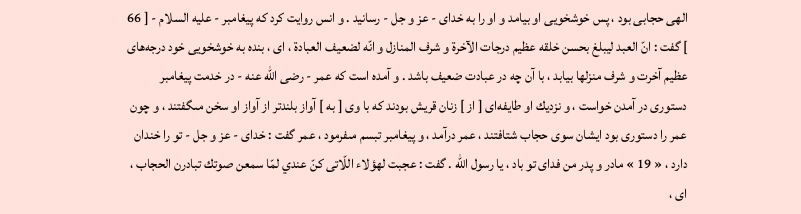الهى حجابى بود ، پس خوشخويى او بيامد و او را به خداى - عز و جل - رسانيد . و انس روايت كرد كه پيغامبر - عليه السلام - [ 66 ] گفت : انّ العبد ليبلغ بحسن خلقه عظيم درجات الآخرة و شرف المنازل و انّه لضعيف العبادة ، اى ، بنده به خوشخويى خود درجه‌هاى عظيم آخرت و شرف منزلها بيابد ، با آن چه در عبادت ضعيف باشد . و آمده است كه عمر - رضى اللّه عنه - در خدمت پيغامبر دستورى در آمدن خواست ، و نزديك او طايفه‌اى [ از ] زنان قريش بودند كه با وى [ به ] آواز بلندتر از آواز او سخن مىگفتند ، و چون عمر را دستورى بود ايشان سوى حجاب شتافتند ، عمر درآمد ، و پيغامبر تبسم مىفرمود ، عمر گفت : خداى - عز و جل - تو را خندان دارد ، « 19 » مادر و پدر من فداى تو باد ، يا رسول اللّه . گفت : عجبت لهؤلاء اللّاتى كنّ عندي لمّا سمعن صوتك تبادرن الحجاب ، اى ،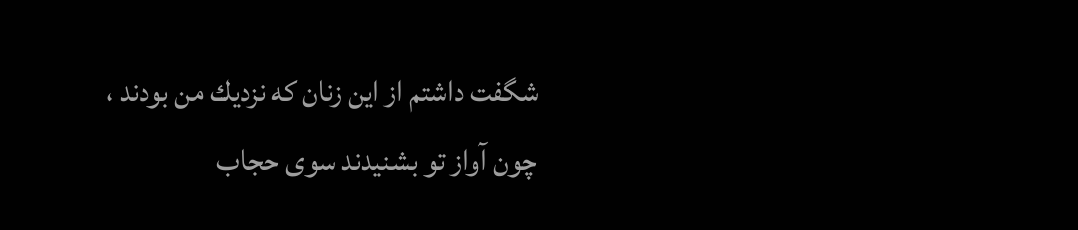شگفت داشتم از اين زنان كه نزديك من بودند ، چون آواز تو بشنيدند سوى حجاب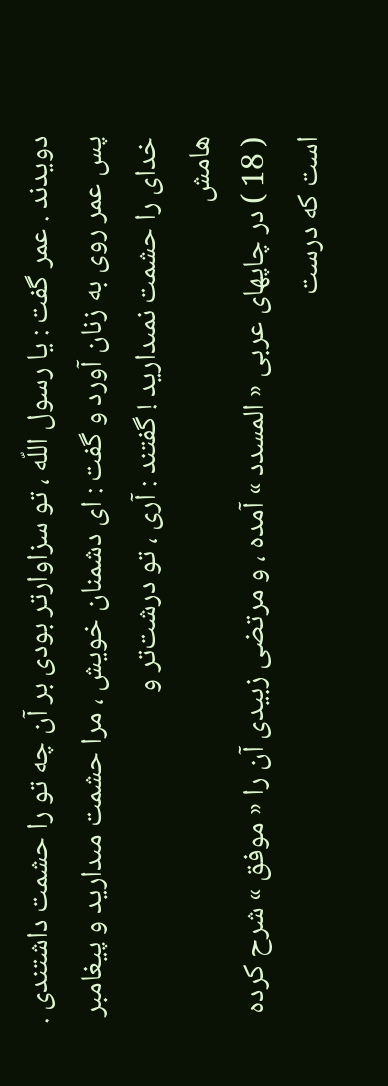دويدند . عمر گفت : يا رسول اللّه ، تو سزاوارتر بودى بر آن چه تو را حشمت داشتندى . پس عمر روى به زنان آورد و گفت : اى دشمنان خويش ، مرا حشمت مىداريد و پيغامبر خداى را حشمت نمىداريد ! گفتند : آرى ، تو درشت‌تر و
هامش
( 18 ) در چاپهاى عربى « المسدد » آمده ، و مرتضى زبيدى آن را « موفق » شرح كرده است كه درست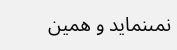نمىنمايد و همين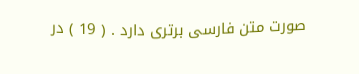صورت متن فارسى برترى دارد . ( 19 ) در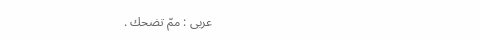عربى : ممّ تضحك .